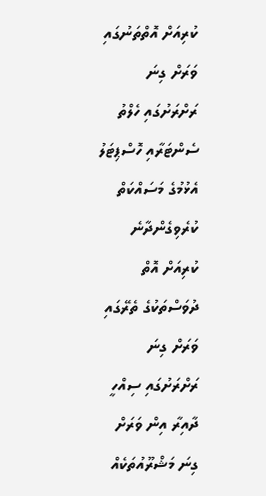ކުރިއަށް އޮތްތަނުގައި ވަރަށް ގިނަ ރަށްރަށުގައި ހެލްތު ސެންޓަރާއި ހޮސްޕިޓަލު އެޅުމުގެ މަސައްކަތް ކުރެވިގެންދާނެ
ކުރިއަށް އޮތް ދުވަސްތަކުގެ ތެރޭގައި ވަރަށް ގިނަ ރަށްރަށުގައި ސިއްހީ ދާއިރާ އިން ވަރަށް ގިނަ މަޝްރޫއުތަކެއް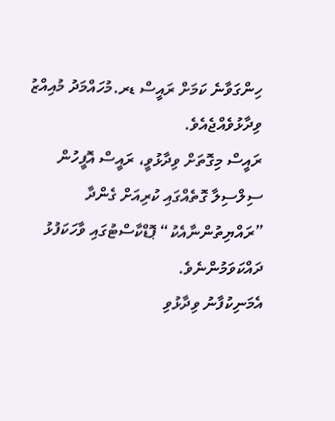ހިންގަވާނެ ކަމަށް ރައީސް ޑރ.މުހައްމަދު މުއިއްޒު ވިދާޅުވެއްޖެއެވެ.
ރައީސް މިގޮތަށް ވިދާޅުވީ، ރައީސް އޮފީހުން ސިލްސިލާ ގޮތެއްގައި ކުރިއަށް ގެންދާ ”ރައްޔިތުންނާއެކު“ ޕޮޑްކާސްޓުގައި ވާހަކަފުޅު ދައްކަވަމުންނެވެ.
އެމަނިކުފާނު ވިދާޅުވި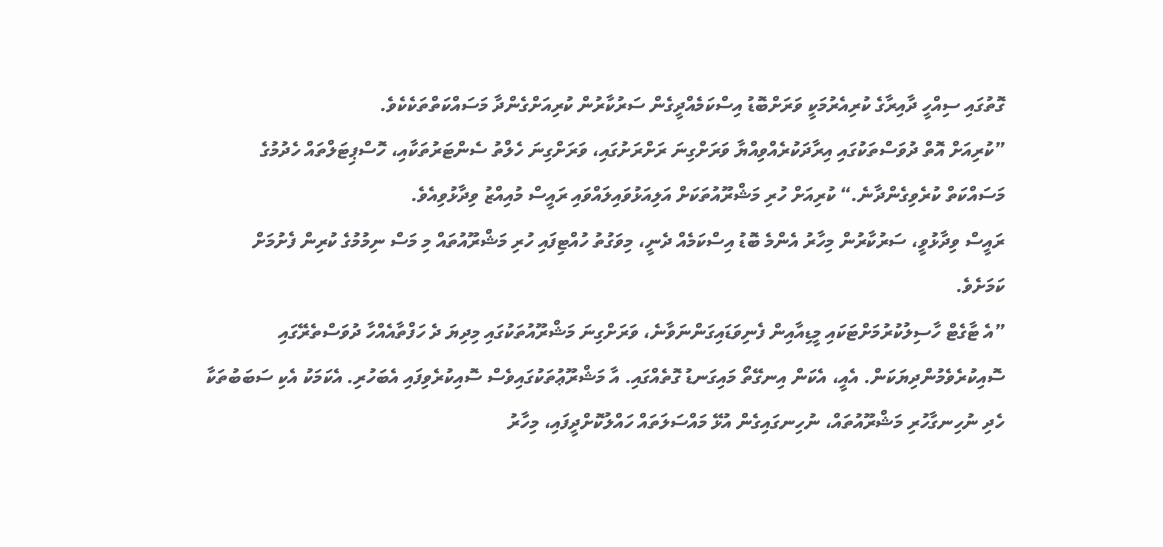ގޮތުގައި ސިއްހީ ދާއިރާގެ ކުރިއެރުމަކީ ވަރަށްބޮޑު އިސްކަމެއްދީގެން ސަރުކާރުން ކުރިއަށްގެންދާ މަސައްކަތްތަކެކެވެ.
”ކުރިއަށް އޮތް ދުވަސްތަކުގައި އިރާދަކުރެއްވިއްޔާ ވަރަށްގިނަ ރަށްރަށުގައި، ވަރަށްގިނަ ހެލްތު ސެންޓަރުތަކާއި، ހޮސްޕިޓަލްތައް ހެދުމުގެ މަސައްކަތް ކުރެވިގެންދާނެ.“ ކުރިއަށް ހުރި މަޝްރޫއުތަކަށް އަލިއަޅުވައިލައްވައި ރައީސް މުއިއްޒު ވިދާޅުވިއެވެ.
ރައީސް ވިދާޅުވީ، ސަރުކާރުން މިހާރު އެންމެ ބޮޑު އިސްކަމެއް ދެނީ، މިވަގުތު ހުއްޓިފައި ހުރި މަޝްރޫއުތައް މި މަސް ނިމުމުގެ ކުރިން ފެށުމަށް ކަމަށެވެ.
”އެ ޓާގެޓް ހާސިލުކުރުމަށްޓަކައި މީޑިއާއިން ފެނިވަޑައިގަންނަވާނެ، ވަރަށްގިނަ މަޝްރޫއުތަކުގައި މިދިޔަ ދެ ހަފްތާއެއްހާ ދުވަސްތެރޭގައި ސޮއިކުރެވެމުންދިޔަކަން. އެއީ، އެކަން އިނގޭތޯ މައިގަނޑު ގޮތެއްގައި. އާ މަޝްރޫޢުތަކުގައިވެސް ސޮއިކުރެވިފައި އެބަހުރި. އެކަމަކު އެކި ސަބަބުތަކާ ހެދި ނުހިނގާހުރި މަޝްރޫއުތައް، ނުހިނގައިގެން އުޅޭ މައްސަލަތައް ހައްލުކޮށްދީފައި، މިހާރު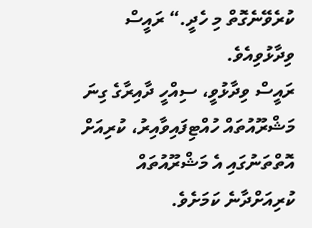ކުރެވޭނެގޮތް މި ހެދީ.“ ރައީސް ވިދާޅުވިއެވެ.
ރައީސް ވިދާޅުވީ، ސިއްހީ ދާއިރާގެ ގިނަ މަޝްރޫއުތައް ހުއްޓިފައިވާއިރު، ކުރިއަށް އޮތްތަނުގައި އެ މަޝްރޫއުތައް ކުރިއަށްދާނެ ކަމަށެވެ.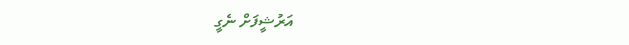އަރުޝީފަށް ނެގީ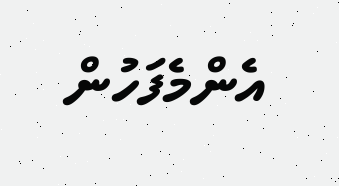އެންމެފަހުން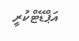އަޕްޑޭޓްކުރީ